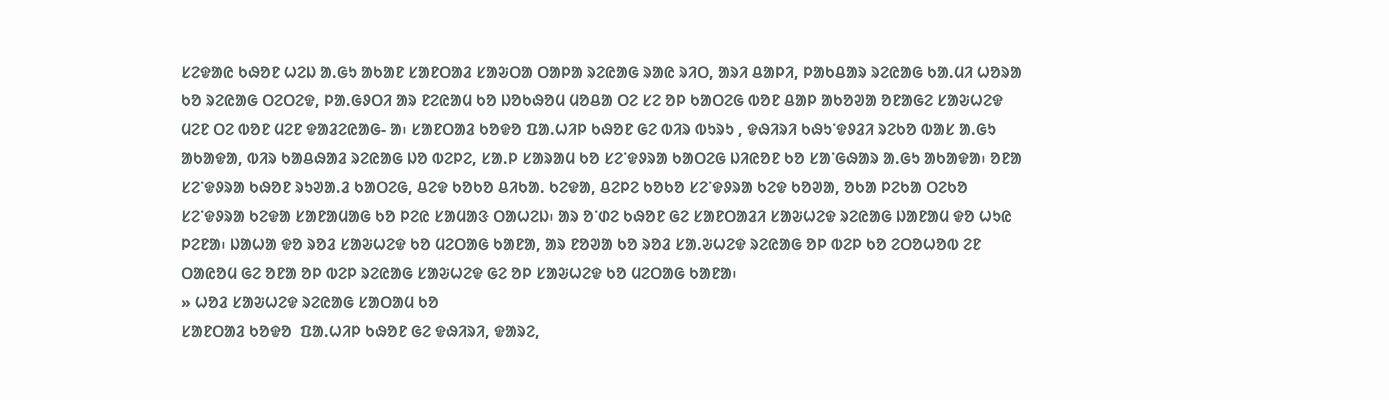ᱥᱮᱫᱟᱭ ᱠᱷᱚᱱ ᱦᱮᱡ ᱟ.ᱜᱩ ᱟᱠᱟᱱ ᱥᱟᱱᱛᱟᱲ ᱥᱟᱶᱛᱟ ᱛᱟᱞᱟ ᱨᱮᱭᱟᱜ ᱨᱟᱭ ᱨᱤᱛ, ᱟᱨᱤ ᱪᱟᱞᱤ, ᱞᱟᱠᱪᱟᱨ ᱨᱮᱭᱟᱜ ᱠᱟ.ᱢᱤ ᱦᱚᱨᱟ ᱠᱚ ᱨᱮᱭᱟᱜ ᱛᱮᱛᱮᱫ, ᱞᱟ.ᱜᱽᱛᱤ ᱟᱨ ᱱᱮᱭᱟᱢ ᱠᱚ ᱡᱚᱠᱷᱚᱢ ᱢᱚᱪᱟ ᱛᱮ ᱥᱮ ᱚᱞ ᱠᱟᱛᱮᱜ ᱵᱚᱱ ᱪᱟᱞ ᱟᱠᱚᱣᱟ ᱚᱱᱟᱜᱮ ᱥᱟᱶᱦᱮᱫ ᱢᱮᱱ ᱛᱮ ᱵᱚᱱ ᱢᱮᱱ ᱫᱟᱲᱮᱭᱟᱜ- ᱟ᱾ ᱥᱟᱱᱛᱟᱲ ᱠᱚᱫᱚ ᱯᱟ.ᱦᱤᱞ ᱠᱷᱚᱱ ᱜᱮ ᱵᱤᱨ ᱵᱩᱨᱩ , ᱫᱷᱤᱨᱤ ᱠᱷᱩᱸᱫᱽᱲᱤ ᱨᱮᱠᱚ ᱵᱟᱥ ᱟ.ᱜᱩ ᱟᱠᱟᱫᱟ, ᱵᱤᱨ ᱠᱟᱪᱷᱟᱲ ᱨᱮᱭᱟᱜ ᱡᱚ ᱵᱮᱞᱮ, ᱥᱟ.ᱞ ᱥᱟᱨᱟᱢ ᱠᱚ ᱥᱮᱸᱫᱽᱨᱟ ᱠᱟᱛᱮᱜ ᱡᱤᱭᱚᱱ ᱠᱚ ᱥᱟᱸᱜᱷᱟᱨ ᱟ.ᱜᱩ ᱟᱠᱟᱫᱟ᱾ ᱚᱱᱟ ᱥᱮᱸᱫᱽᱨᱟ ᱠᱷᱚᱱ ᱨᱩᱣᱟ.ᱲ ᱠᱟᱛᱮᱜ, ᱪᱮᱫ ᱠᱚᱠᱚ ᱪᱤᱠᱟ. ᱠᱮᱫᱟ, ᱪᱮᱞᱮ ᱠᱚᱠᱚ ᱥᱮᱸᱫᱽᱨᱟ ᱠᱮᱫ ᱠᱚᱣᱟ, ᱚᱠᱟ ᱞᱮᱠᱟ ᱛᱮᱠᱚ ᱥᱮᱸᱫᱽᱨᱟ ᱠᱮᱫᱟ ᱥᱟᱱᱟᱢᱟᱜ ᱠᱚ ᱞᱮᱭ ᱥᱟᱢᱟᱝ ᱛᱟᱦᱮᱡ᱾ ᱟᱨ ᱚᱸᱰᱮ ᱠᱷᱚᱱ ᱜᱮ ᱥᱟᱱᱛᱟᱲᱤ ᱥᱟᱶᱦᱮᱫ ᱨᱮᱭᱟᱜ ᱡᱟᱱᱟᱢ ᱫᱚ ᱦᱩᱭ ᱞᱮᱱᱟ᱾ ᱡᱟᱦᱟ ᱫᱚ ᱨᱚᱲ ᱥᱟᱶᱦᱮᱫ ᱠᱚ ᱢᱮᱛᱟᱜ ᱠᱟᱱᱟ, ᱟᱨ ᱱᱚᱣᱟ ᱠᱚ ᱨᱚᱲ ᱥᱟ.ᱶᱦᱮᱫ ᱨᱮᱭᱟᱜ ᱚᱞ ᱵᱮᱞ ᱠᱚ ᱮᱛᱚᱦᱚᱵ ᱮᱱ ᱛᱟᱭᱚᱢ ᱜᱮ ᱚᱱᱟ ᱚᱞ ᱵᱮᱞ ᱨᱮᱭᱟᱜ ᱥᱟᱶᱦᱮᱫ ᱜᱮ ᱚᱞ ᱥᱟᱶᱦᱮᱫ ᱠᱚ ᱢᱮᱛᱟᱜ ᱠᱟᱱᱟ᱾
» ᱦᱚᱲ ᱥᱟᱶᱦᱮᱫ ᱨᱮᱭᱟᱜ ᱥᱟᱛᱟᱢ ᱠᱚ
ᱥᱟᱱᱛᱟᱲ ᱠᱚᱫᱚ  ᱯᱟ.ᱦᱤᱞ ᱠᱷᱚᱱ ᱜᱮ ᱫᱷᱤᱨᱤ, ᱫᱟᱨᱮ,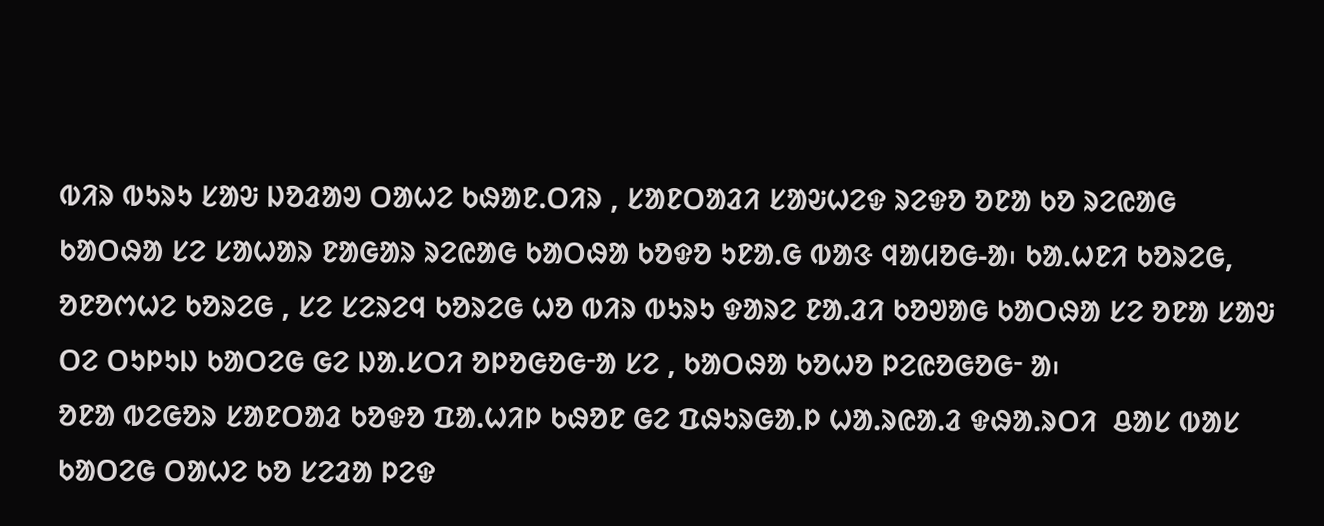ᱵᱤᱨ ᱵᱩᱨᱩ ᱥᱟᱶ ᱡᱚᱲᱟᱣ ᱛᱟᱦᱮ ᱠᱷᱟᱱ.ᱛᱤᱨ , ᱥᱟᱱᱛᱟᱲᱤ ᱥᱟᱶᱦᱮᱫ ᱨᱮᱫᱚ ᱚᱱᱟ ᱠᱚ ᱨᱮᱭᱟᱜ ᱠᱟᱛᱷᱟ ᱥᱮ ᱥᱟᱦᱟᱨ ᱱᱟᱜᱟᱨ ᱨᱮᱭᱟᱜ ᱠᱟᱛᱷᱟ ᱠᱚᱫᱚ ᱩᱱᱟ.ᱜ ᱵᱟᱝ ᱧᱟᱢᱚᱜ-ᱟ᱾ ᱠᱟ.ᱦᱱᱤ ᱠᱚᱨᱮᱜ, ᱚᱱᱚᱬᱦᱮ ᱠᱚᱨᱮᱜ , ᱥᱮ ᱥᱮᱨᱮᱧ ᱠᱚᱨᱮᱜ ᱦᱚ ᱵᱤᱨ ᱵᱩᱨᱩ ᱫᱟᱨᱮ ᱱᱟ.ᱲᱤ ᱠᱚᱣᱟᱜ ᱠᱟᱛᱷᱟ ᱥᱮ ᱚᱱᱟ ᱥᱟᱶ ᱛᱮ ᱛᱩᱞᱩᱡ ᱠᱟᱛᱮᱜ ᱜᱮ ᱡᱟ.ᱥᱛᱤ ᱚᱞᱚᱜᱚᱜᱼᱟ ᱥᱮ , ᱠᱟᱛᱷᱟ ᱠᱚᱦᱚ ᱞᱮᱭᱚᱜᱚᱜᱼ ᱟ᱾
ᱚᱱᱟ ᱵᱮᱜᱚᱨ ᱥᱟᱱᱛᱟᱲ ᱠᱚᱫᱚ ᱯᱟ.ᱦᱤᱞ ᱠᱷᱚᱱ ᱜᱮ ᱯᱷᱩᱨᱜᱟᱹᱞ ᱦᱟ.ᱨᱭᱟ.ᱲ ᱫᱷᱟ.ᱨᱛᱤ  ᱪᱟᱥ ᱵᱟᱥ ᱠᱟᱛᱮᱜ ᱛᱟᱦᱮ ᱠᱚ ᱥᱮᱲᱟ ᱞᱮᱫ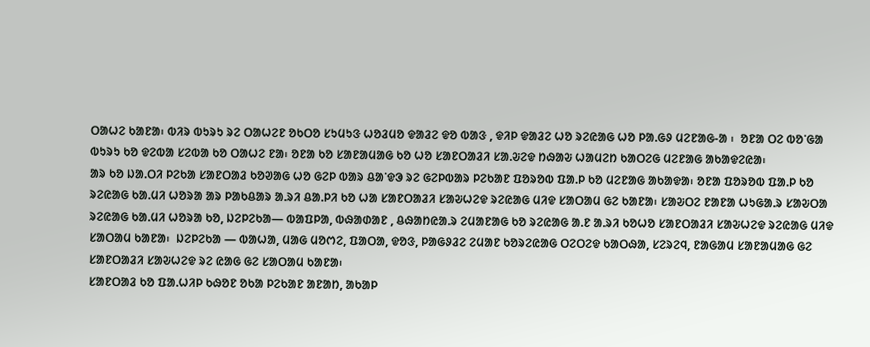ᱛᱟᱦᱮ ᱠᱟᱱᱟ᱾ ᱵᱤᱨ ᱵᱩᱨᱩ ᱨᱮ ᱛᱟᱦᱮᱱ ᱚᱠᱛᱚ ᱥᱩᱢᱩᱝ ᱦᱚᱲᱢᱚ ᱫᱟᱲᱮ ᱫᱚ ᱵᱟᱝ , ᱫᱤᱞ ᱫᱟᱲᱮ ᱦᱚ ᱨᱮᱭᱟᱜ ᱦᱚ ᱞᱟ.ᱜᱽ ᱢᱮᱱᱟᱜ-ᱟ ᱾  ᱚᱱᱟ ᱛᱮ ᱵᱚᱸᱜᱟ ᱵᱩᱨᱩ ᱠᱚ ᱫᱮᱵᱟ ᱥᱮᱵᱟ ᱠᱚ ᱛᱟᱦᱮ ᱱᱟ᱾ ᱚᱱᱟ ᱠᱚ ᱥᱟᱱᱟᱢᱟᱜ ᱠᱚ ᱦᱚ ᱥᱟᱱᱛᱟᱲᱤ ᱥᱟ.ᱶᱮᱫ ᱴᱷᱟᱶ ᱦᱟᱢᱮᱴ ᱠᱟᱛᱮᱜ ᱢᱮᱱᱟᱜ ᱟᱠᱟᱫᱮᱭᱟ᱾
ᱟᱨ ᱠᱚ ᱡᱟ.ᱛᱤ ᱞᱮᱠᱟ ᱥᱟᱱᱛᱟᱲ ᱠᱚᱣᱟᱜ ᱦᱚ ᱜᱮᱞ ᱵᱟᱨ ᱪᱟᱸᱫᱳ ᱨᱮ ᱜᱮᱞᱵᱟᱨ ᱞᱮᱠᱟᱱ ᱯᱚᱨᱚᱵ ᱯᱟ.ᱞ ᱠᱚ ᱢᱮᱱᱟᱜ ᱟᱠᱟᱫᱟ᱾ ᱚᱱᱟ ᱯᱚᱨᱚᱵ ᱯᱟ.ᱞ ᱠᱚ ᱨᱮᱭᱟᱜ ᱠᱟ.ᱢᱤ ᱦᱚᱨᱟ ᱟᱨ ᱞᱟᱠᱪᱟᱨ ᱟ.ᱨᱤ ᱪᱟ.ᱞᱤ ᱠᱚ ᱦᱟ ᱥᱟᱱᱛᱟᱲᱤ ᱥᱟᱶᱦᱮᱫ ᱨᱮᱭᱟᱜ ᱢᱤᱫ ᱥᱟᱛᱟᱢ ᱜᱮ ᱠᱟᱱᱟ᱾ ᱥᱟᱶᱛᱮ ᱱᱟᱱᱟ ᱦᱩᱜᱟ.ᱨ ᱥᱟᱶᱛᱟ ᱨᱮᱭᱟᱜ ᱠᱟ.ᱢᱤ ᱦᱚᱨᱟ ᱠᱚ, ᱡᱮᱞᱮᱠᱟ— ᱵᱟᱯᱞᱟ, ᱵᱷᱟᱰᱟᱱ , ᱪᱷᱟᱴᱭᱟ.ᱨ ᱮᱢᱟᱱᱟᱜ ᱠᱚ ᱨᱮᱭᱟᱜ ᱟ.ᱱ ᱟ.ᱨᱤ ᱠᱚᱦᱚ ᱥᱟᱱᱛᱟᱲᱤ ᱥᱟᱶᱦᱮᱫ ᱨᱮᱭᱟᱜ ᱢᱤᱫ ᱥᱟᱛᱟᱢ ᱠᱟᱱᱟ᱾  ᱡᱮᱞᱮᱠᱟ — ᱵᱟᱦᱟ, ᱢᱟᱜ ᱢᱚᱬᱮ, ᱯᱟᱛᱟ, ᱫᱚᱝ, ᱞᱟᱜᱽᱲᱮ ᱮᱢᱟᱱ ᱠᱚᱨᱮᱭᱟᱜ ᱛᱮᱛᱮᱫ ᱠᱟᱛᱷᱟ, ᱥᱮᱨᱮᱧ, ᱱᱟᱜᱟᱢ ᱥᱟᱱᱟᱢᱟᱜ ᱜᱮ ᱥᱟᱱᱛᱟᱲᱤ ᱥᱟᱶᱦᱮᱫ ᱨᱮ ᱭᱟᱜ ᱜᱮ ᱥᱟᱛᱟᱢ ᱠᱟᱱᱟ᱾
ᱥᱟᱱᱛᱟᱲ ᱠᱚ ᱯᱟ.ᱦᱤᱞ ᱠᱷᱚᱱ ᱚᱠᱟ ᱞᱮᱠᱟᱱ ᱟᱱᱟᱴ, ᱟᱠᱟᱞ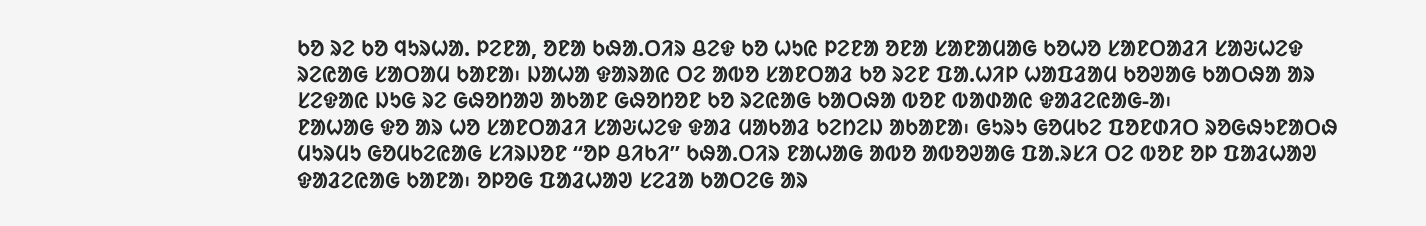ᱠᱚ ᱨᱮ ᱠᱚ ᱧᱩᱨᱦᱟ. ᱞᱮᱱᱟ, ᱚᱱᱟ ᱠᱷᱟ.ᱛᱤᱨ ᱪᱮᱫ ᱠᱚ ᱦᱩᱭ ᱞᱮᱱᱟ ᱚᱱᱟ ᱥᱟᱱᱟᱢᱟᱜ ᱠᱚᱦᱚ ᱥᱟᱱᱛᱟᱲᱤ ᱥᱟᱶᱦᱮᱫ ᱨᱮᱭᱟᱜ ᱥᱟᱛᱟᱢ ᱠᱟᱱᱟ᱾ ᱡᱟᱦᱟ ᱫᱟᱨᱟᱭ ᱛᱮ ᱟᱵᱚ ᱥᱟᱱᱛᱟᱲ ᱠᱚ ᱨᱮᱱ ᱯᱟ.ᱦᱤᱞ ᱦᱟᱯᱲᱟᱢ ᱠᱚᱣᱟᱜ ᱠᱟᱛᱷᱟ ᱟᱨ ᱥᱮᱫᱟᱭ ᱡᱩᱜ ᱨᱮ ᱜᱷᱚᱴᱟᱣ ᱟᱠᱟᱱ ᱜᱷᱚᱴᱚᱱ ᱠᱚ ᱨᱮᱭᱟᱜ ᱠᱟᱛᱷᱟ ᱵᱚᱱ ᱵᱟᱰᱟᱭ ᱫᱟᱲᱮᱭᱟᱜ-ᱟ᱾
ᱱᱟᱦᱟᱜ ᱫᱚ ᱟᱨ ᱦᱚ ᱥᱟᱱᱛᱟᱲᱤ ᱥᱟᱶᱦᱮᱫ ᱫᱟᱲ ᱢᱟᱠᱟᱲ ᱠᱮᱴᱮᱡ ᱟᱠᱟᱱᱟ᱾ ᱜᱩᱨᱩ ᱜᱚᱢᱠᱮ ᱯᱚᱱᱰᱤᱛ ᱨᱚᱜᱷᱩᱱᱟᱛᱷ ᱢᱩᱨᱢᱩ ᱜᱚᱢᱠᱮᱭᱟᱜ ᱥᱤᱨᱡᱚᱱ “ᱚᱞ ᱪᱤᱠᱤ” ᱠᱷᱟ.ᱛᱤᱨ ᱱᱟᱦᱟᱜ ᱟᱵᱚ ᱟᱵᱚᱣᱟᱜ ᱯᱟ.ᱨᱥᱤ ᱛᱮ ᱵᱚᱱ ᱚᱞ ᱯᱟᱲᱦᱟᱣ ᱫᱟᱲᱮᱭᱟᱜ ᱠᱟᱱᱟ᱾ ᱚᱞᱚᱜ ᱯᱟᱲᱦᱟᱣ ᱥᱮᱲᱟ ᱠᱟᱛᱮᱜ ᱟᱨ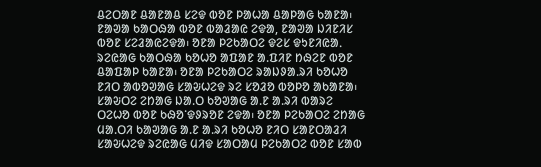ᱪᱮᱛᱟᱱ ᱪᱟᱱᱟᱪ ᱥᱮᱫ ᱵᱚᱱ ᱞᱟᱦᱟ ᱪᱟᱞᱟᱜ ᱠᱟᱱᱟ᱾ ᱱᱟᱣᱟ ᱠᱟᱛᱷᱟ ᱵᱚᱱ ᱵᱟᱲᱟᱭ ᱮᱫᱟ, ᱱᱟᱣᱟ ᱡᱤᱱᱤᱥ ᱵᱚᱱ ᱥᱮᱲᱟᱭᱮᱫᱟ᱾ ᱚᱱᱟ ᱞᱮᱠᱟᱛᱮ ᱫᱮᱥ ᱫᱩᱱᱤᱭᱟᱹ ᱨᱮᱭᱟᱜ ᱠᱟᱛᱷᱟ ᱠᱚᱦᱚ ᱟᱯᱟᱱ ᱟ.ᱯᱤᱱ ᱴᱷᱮᱱ ᱵᱚᱱ ᱪᱟᱯᱟᱞ ᱠᱟᱱᱟ᱾ ᱚᱱᱟ ᱞᱮᱠᱟᱛᱮ ᱨᱟᱡᱽᱟ.ᱨᱤ ᱠᱚᱦᱚ ᱱᱤᱛ ᱟᱵᱚᱣᱟᱜ ᱥᱟᱶᱦᱮᱫ ᱨᱮ ᱥᱚᱲᱚ ᱵᱚᱞᱚ ᱟᱠᱟᱱᱟ᱾ ᱥᱟᱶᱛᱮ ᱮᱴᱟᱜ ᱡᱟ.ᱛ ᱠᱚᱣᱟᱜ ᱟ.ᱱ ᱟ.ᱨᱤ ᱵᱟᱨᱮ ᱛᱮᱦᱚ ᱵᱚᱱ ᱠᱷᱚᱸᱫᱽᱨᱚᱱ ᱮᱫᱟ᱾ ᱚᱱᱟ ᱞᱮᱠᱟᱛᱮ ᱮᱴᱟᱜ ᱢᱟ.ᱛᱤ ᱠᱟᱣᱟᱜ ᱟ.ᱱ ᱟ.ᱨᱤ ᱠᱚᱦᱚ ᱱᱤᱛ ᱥᱟᱱᱛᱟᱲᱤ ᱥᱟᱶᱦᱮᱫ ᱨᱮᱭᱟᱜ ᱢᱤᱫ ᱥᱟᱛᱟᱢ ᱞᱮᱠᱟᱛᱮ ᱵᱚᱱ ᱥᱟᱵ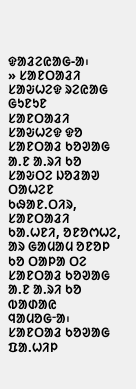ᱫᱟᱲᱮᱭᱟᱜ-ᱟ᱾
» ᱥᱟᱱᱛᱟᱲᱤ ᱥᱟᱶᱦᱮᱫ ᱨᱮᱭᱟᱜ ᱜᱩᱱᱩᱱ
ᱥᱟᱱᱛᱟᱲᱤ ᱥᱟᱶᱦᱮᱫ ᱫᱚ ᱥᱟᱱᱛᱟᱲ ᱠᱚᱣᱟᱜ ᱟ.ᱱ ᱟ.ᱨᱤ ᱠᱚ ᱥᱟᱶᱛᱮ ᱡᱚᱲᱟᱣ ᱛᱟᱦᱮᱱ ᱠᱷᱟᱱ.ᱛᱤᱨ, ᱥᱟᱱᱛᱟᱲᱤ ᱠᱟ.ᱦᱱᱤ, ᱚᱱᱚᱬᱦᱮ, ᱟᱨ ᱜᱟᱢᱟᱢ ᱚᱱᱚᱞ ᱠᱚ ᱛᱟᱞᱟ ᱛᱮ ᱥᱟᱱᱛᱟᱲ ᱠᱚᱣᱟᱜ ᱟ.ᱱ ᱟ.ᱨᱤ ᱠᱚ ᱵᱟᱰᱟᱭ ᱧᱟᱢᱚᱜᱼᱟ᱾
ᱥᱟᱱᱛᱟᱲ ᱠᱚᱣᱟᱜ ᱯᱟ.ᱦᱤᱞ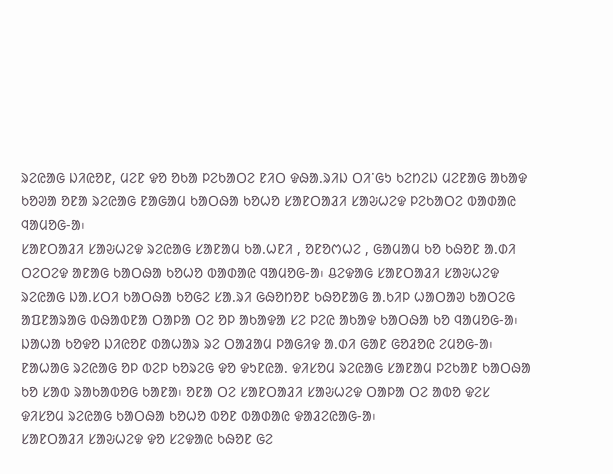ᱨᱮᱭᱟᱜ ᱡᱤᱭᱚᱱ, ᱢᱮᱱ ᱫᱚ ᱚᱠᱟ ᱞᱮᱠᱟᱛᱮ ᱱᱤᱛ ᱫᱷᱟ.ᱨᱤᱡ ᱛᱤᱸᱜᱩ ᱠᱮᱴᱮᱡ ᱢᱮᱱᱟᱜ ᱟᱠᱟᱫ ᱠᱚᱣᱟ ᱚᱱᱟ ᱨᱮᱭᱟᱜ ᱱᱟᱜᱟᱢ ᱠᱟᱛᱷᱟ ᱠᱚᱦᱚ ᱥᱟᱱᱛᱟᱲᱤ ᱥᱟᱶᱦᱮᱫ ᱞᱮᱠᱟᱛᱮ ᱵᱟᱰᱟᱭ ᱧᱟᱢᱚᱜ-ᱟ᱾
ᱥᱟᱱᱛᱟᱲᱤ ᱥᱟᱶᱦᱮᱫ ᱨᱮᱭᱟᱜ ᱥᱟᱱᱟᱢ ᱠᱟ.ᱦᱱᱤ , ᱚᱱᱚᱬᱦᱮ , ᱜᱟᱢᱟᱢ ᱠᱚ ᱠᱷᱚᱱ ᱟ.ᱰᱤ ᱛᱮᱛᱮᱫ ᱟᱱᱟᱜ ᱠᱟᱛᱷᱟ ᱠᱚᱦᱚ ᱵᱟᱰᱟᱭ ᱧᱟᱢᱚᱜ-ᱟ᱾ ᱪᱮᱫᱟᱜ ᱥᱟᱱᱛᱟᱲᱤ ᱥᱟᱶᱦᱮᱫ ᱨᱮᱭᱟᱜ ᱡᱟ.ᱥᱛᱤ ᱠᱟᱛᱷᱟ ᱠᱚᱜᱮ ᱥᱟ.ᱨᱤ ᱜᱷᱚᱴᱚᱱ ᱠᱷᱚᱱᱟᱜ ᱟ.ᱠᱤᱞ ᱦᱟᱛᱟᱣ ᱠᱟᱛᱮᱜ ᱟᱯᱱᱟᱨᱟᱜ ᱵᱷᱟᱵᱱᱟ ᱛᱟᱞᱟ ᱛᱮ ᱚᱞ ᱟᱠᱟᱫᱟ ᱥᱮ ᱞᱮᱭ ᱟᱠᱟᱫ ᱠᱟᱛᱷᱟ ᱠᱚ ᱧᱟᱢᱚᱜ-ᱟ᱾ ᱡᱟᱦᱟ ᱠᱚᱫᱚ ᱡᱤᱭᱚᱱ ᱰᱟᱦᱟᱨ ᱨᱮ ᱛᱟᱲᱟᱢ ᱞᱟᱜᱤᱫ ᱟ.ᱰᱤ ᱜᱟᱱ ᱜᱚᱲᱚᱭ ᱮᱢᱚᱜ-ᱟ᱾
ᱱᱟᱦᱟᱜ ᱨᱮᱭᱟᱜ ᱚᱞ ᱵᱮᱞ ᱠᱚᱨᱮᱜ ᱫᱚ ᱫᱩᱱᱭᱟ. ᱫᱤᱥᱚᱢ ᱨᱮᱭᱟᱜ ᱥᱟᱱᱟᱢ ᱞᱮᱠᱟᱱ ᱠᱟᱛᱷᱟ ᱠᱚ ᱥᱟᱵ ᱨᱟᱠᱟᱵᱚᱜ ᱠᱟᱱᱟ᱾ ᱚᱱᱟ ᱛᱮ ᱥᱟᱱᱛᱟᱲᱤ ᱥᱟᱶᱦᱮᱫ ᱛᱟᱞᱟ ᱛᱮ ᱟᱵᱚ ᱫᱮᱥ ᱫᱤᱥᱚᱢ ᱨᱮᱭᱟᱜ ᱠᱟᱛᱷᱟ ᱠᱚᱦᱚ ᱵᱚᱱ ᱵᱟᱰᱟᱭ ᱫᱟᱲᱮᱭᱟᱜ-ᱟ᱾
ᱥᱟᱱᱛᱟᱲᱤ ᱥᱟᱶᱦᱮᱫ ᱫᱚ ᱥᱮᱫᱟᱭ ᱠᱷᱚᱱ ᱜᱮ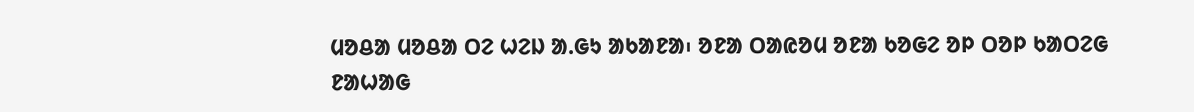ᱢᱚᱪᱟ ᱢᱚᱪᱟ ᱛᱮ ᱦᱮᱡ ᱟ.ᱜᱩ ᱟᱠᱟᱱᱟ᱾ ᱚᱱᱟ ᱛᱟᱭᱚᱢ ᱚᱱᱟ ᱠᱚᱜᱮ ᱚᱞ ᱛᱚᱞ ᱠᱟᱛᱮᱜ ᱱᱟᱦᱟᱜ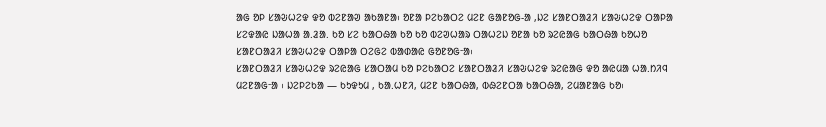ᱟᱜ ᱚᱞ ᱥᱟᱶᱦᱮᱫ ᱫᱚ ᱵᱮᱱᱟᱣ ᱟᱠᱟᱱᱟ᱾ ᱚᱱᱟ ᱞᱮᱠᱟᱛᱮ ᱢᱮᱱ ᱜᱟᱱᱚᱜ-ᱟ ,ᱡᱮ ᱥᱟᱱᱛᱟᱲᱤ ᱥᱟᱶᱦᱮᱫ ᱛᱟᱞᱟ ᱥᱮᱫᱟᱭ ᱡᱟᱦᱟ ᱟ.ᱲᱟ. ᱠᱚ ᱥᱮ ᱠᱟᱛᱷᱟ ᱠᱚ ᱠᱚ ᱵᱮᱣᱦᱟᱨ ᱛᱟᱦᱮᱡ ᱚᱱᱟ ᱠᱚ ᱨᱮᱭᱟᱜ ᱠᱟᱛᱷᱟ ᱠᱚᱦᱚ ᱥᱟᱱᱛᱟᱲᱤ ᱥᱟᱶᱦᱮᱫ ᱛᱟᱞᱟ ᱛᱮᱜᱮ ᱵᱟᱰᱟᱭ ᱜᱚᱱᱚᱜᱼᱟ᱾
ᱥᱟᱱᱛᱟᱲᱤ ᱥᱟᱶᱦᱮᱫ ᱨᱮᱭᱟᱜ ᱥᱟᱛᱟᱢ ᱠᱚ ᱞᱮᱠᱟᱛᱮ ᱥᱟᱱᱛᱟᱲᱤ ᱥᱟᱶᱦᱮᱫ ᱨᱮᱭᱟᱜ ᱫᱚ ᱟᱭᱢᱟ ᱦᱟ.ᱴᱤᱧ ᱢᱮᱱᱟᱜᱼᱟ ᱾ ᱡᱮᱞᱮᱠᱟ — ᱠᱩᱫᱩᱢ , ᱠᱟ.ᱦᱱᱤ, ᱢᱮᱱ ᱠᱟᱛᱷᱟ, ᱵᱷᱮᱱᱛᱟ ᱠᱟᱛᱷᱟ, ᱮᱢᱟᱱᱟᱜ ᱠᱚ᱾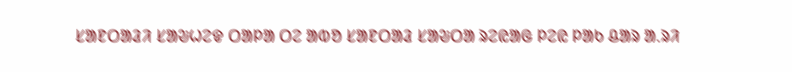ᱥᱟᱱᱛᱟᱲᱤ ᱥᱟᱶᱦᱮᱫ ᱛᱟᱞᱟ ᱛᱮ ᱟᱵᱚ ᱥᱟᱱᱛᱟᱲ ᱥᱟᱶᱛᱟ ᱨᱮᱭᱟᱜ ᱞᱮᱭ ᱞᱟᱠ ᱪᱟᱨ ᱟ.ᱨᱤ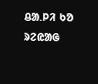ᱪᱟ.ᱞᱤ ᱠᱚ ᱨᱮᱭᱟᱜ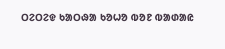ᱛᱮᱛᱮᱫ ᱠᱟᱛᱷᱟ ᱠᱚᱦᱚ ᱵᱚᱱ ᱵᱟᱰᱟᱭ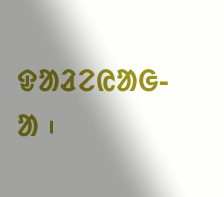ᱫᱟᱲᱮᱭᱟᱜ-ᱟ ᱾